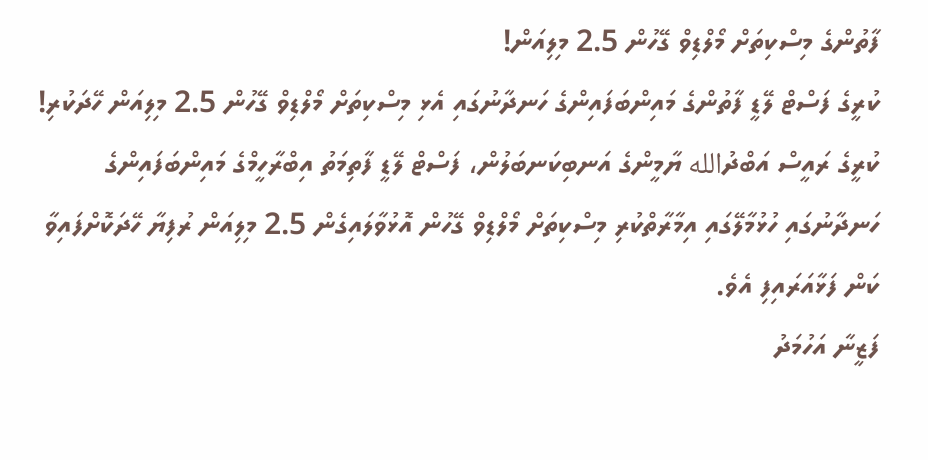ފާތުންގެ މިސްކިތަށް މޯލްޑިވް ގޭހުން 2.5 މިލިއަން!
ކުރީގެ ފަސްޓް ލޭޑީ ފާތުންގެ މައިންބަފައިންގެ ހަނދާނުގައި އެޅި މިސްކިތަށް މޯލްޑިވް ގޭހުން 2.5 މިލިއަން ހޭދަކުރި!
ކުރީގެ ރައީސް އަބްދުالله ޔާމީންގެ އަނބިކަނބަލުން، ފަސްޓް ލޭޑީ ފާތިމަތު އިބްރާހީމްގެ މައިންބަފައިންގެ ހަނދާނުގައި ހުޅުމާލޭގައި އިމާރާތްކުރި މިސްކިތަށް މޯލްޑިވް ގޭހުން އޮޅުވާލައިގެން 2.5 މިލިއަން ރުފިޔާ ހޭދަކޮށްފައިވާ ކަން ފަޅާއަރައިފި އެވެ.
ފަޒީނާ އަހުމަދު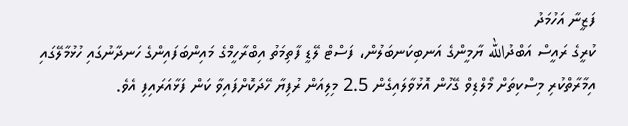ފަޒީނާ އަހުމަދު
ކުރީގެ ރައީސް އަބްދުالله ޔާމީންގެ އަނބިކަނބަލުން، ފަސްޓް ލޭޑީ ފާތިމަތު އިބްރާހީމްގެ މައިންބަފައިންގެ ހަނދާނުގައި ހުޅުމާލޭގައި އިމާރާތްކުރި މިސްކިތަށް މޯލްޑިވް ގޭހުން އޮޅުވާލައިގެން 2.5 މިލިއަން ރުފިޔާ ހޭދަކޮށްފައިވާ ކަން ފަޅާއަރައިފި އެވެ.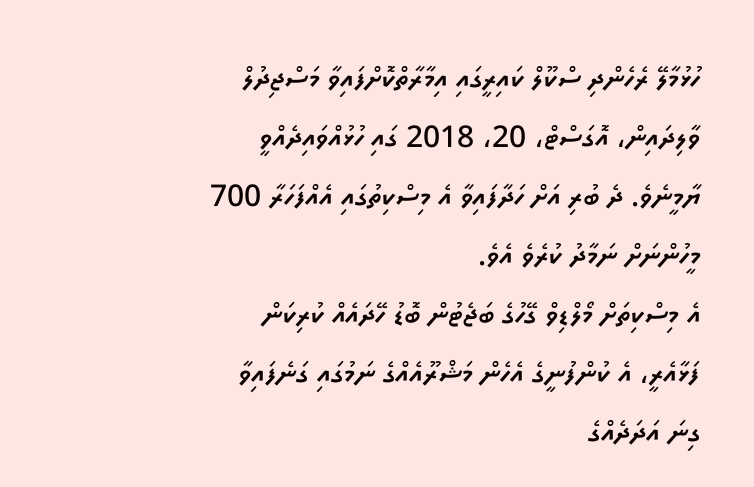ހުޅުމާލޭ ރެހެންދި ސްކޫލް ކައިރީގައި އިމާރާތްކޮށްފައިވާ މަސްޖިދުލް ވާލިދައިން، އޮގަސްޓް، 20، 2018 ގައި ހުޅުއްވައިދެއްވީ ޔާމީނެވެ. ދެ ބުރި އަށް ހަދާފައިވާ އެ މިސްކިތުގައި އެއްފަހަރާ 700 މީހުންނަށް ނަމާދު ކުރެވެ އެވެ.
އެ މިސްކިތަށް މޯލްޑިވް ގޭހުގެ ބަޖެޓުން ބޮޑު ހޭދައެއް ކުރިކަން ފަޅާއެރީ، އެ ކުންފުނީގެ އެހެން މަޝްރޫއެއްގެ ނަމުގައި ގަނެފައިވާ ގިނަ އަދަދެއްގެ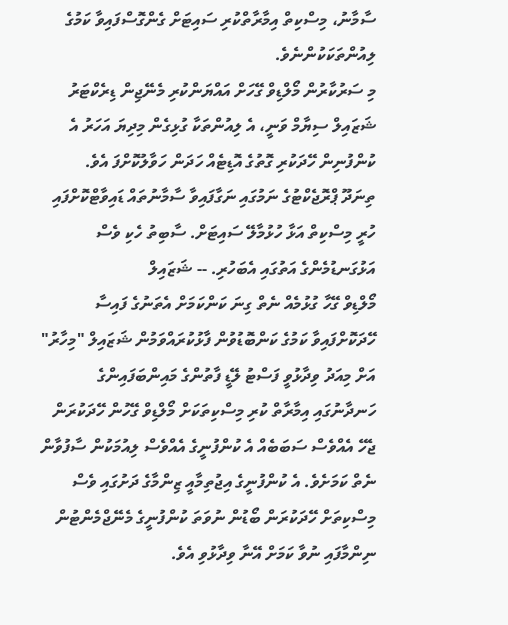ސާމާނު، މިސްކިތް އިމާރާތްކުރި ސައިޓަށް ގެންގޮސްފައިވާ ކަމުގެ ލިއުންތަކަކުންނެވެ.
މި ސަރުކާރުން މޯލްޑިވް ގޭހަށް އައްޔަންކުރި މެނޭޖިން ޑިރެކްޓަރު ޝަޒައިލް ސިޔާމް ވަނީ، އެ ލިއުންތަކާ ގުޅިގެން މިދިޔަ އަހަރު އެ ކުންފުނިން ހޭދަކުރި ގޮތުގެ އޮޑިޓެއް ހަދަން ހަވާލުކޮށްފަ އެވެ.
ތިނަދޫ ޕްރޮޖެކްޓުގެ ނަމުގައި ނަގާފައިވާ ސާމާނުތައް ޑައިވާޓްކޮށްފައި ހުރީ މިސްކިތް އަޅާ ހުޅުމާލޭ ސައިޓަށް. ސާބިތު ހެކި ވެސް އަޅުގަނޑުމެންގެ އަތުގައި އެބަހުރި. -- ޝަޒައިލް
މޯލްޑިވް ގޭހާ ގުޅުމެއް ނެތް ގިނަ ކަންކަމަށް އެތަނުގެ ފައިސާ ހޭދަކޮށްފައިވާ ކަމުގެ ކަންބޮޑުވުން ފާޅުކުރައްވަމުން ޝަޒައިލް "މިހާރު" އަށް މިއަދު ވިދާޅުވީ ފަސްޓު ލޭޑީ ފާތުންގެ މައިންބަފައިންގެ ހަނދާނުގައި އިމާރާތް ކުރި މިސްކިތަކަށް މޯލްޑިވް ގޭހުން ހޭދަކުރަން ޖެހޭ އެއްވެސް ސަބަބެއް އެ ކުންފުނީގެ އެއްވެސް ލިއުމަކުން ސާފުވާން ނެތް ކަމަށެވެ. އެ ކުންފުނީގެ އިޖުތިމާއީ ޒިންމާގެ ދަށުގައި ވެސް މިސްކިތަށް ހޭދަކުރަން ބޯޑުން ނުވަތަ ކުންފުނީގެ މެނޭޖްމެންޓުން ނިންމާފައި ނުވާ ކަމަށް އޭނާ ވިދާޅުވި އެވެ.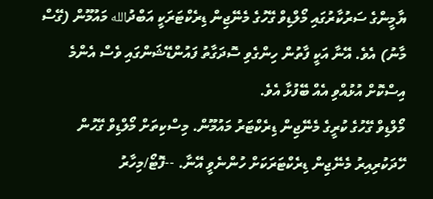ޔާމީންގެ ސަރުކާރުގައި މޯލްޑިވް ގޭހުގެ މެނޭޖިން ޑިރެކްޓަރަކީ އަބްދުالله މައުމޫން (ގޭސް މާނު) އެވެ. އޭނާ އަކީ ފާތުން ހިންގެވި ސޮދަގާތު ފައުންޑޭޝަންގައި ވެސް އެންމެ އިސްކޮށް އުޅުއްވި އެއް ބޭފުޅާ އެވެ.
މޯލްޑިވް ގޭހުގެ ކުރީގެ މެނޭޖިން ޑިރެކްޓަރު މައުމޫން. މިސްކިތަށް މޯލްޑިވް ގޭހުން ހޭދަކުރިއިރު މެނޭޖިން ޑިރެކްޓަރަކަށް ހުންނެވީ އޭނާ. --ފޮޓޯ/މިހާރު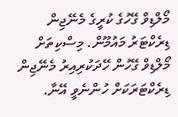މޯލްޑިވް ގޭހުގެ ކުރީގެ މެނޭޖިން ޑިރެކްޓަރު މައުމޫން. މިސްކިތަށް މޯލްޑިވް ގޭހުން ހޭދަކުރިއިރު މެނޭޖިން ޑިރެކްޓަރަކަށް ހުންނެވީ އޭނާ.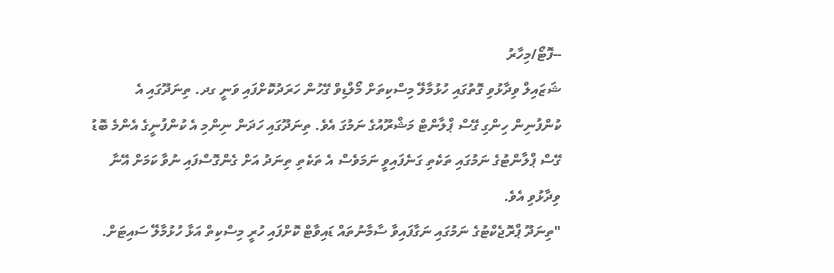--ފޮޓޯ/މިހާރު
ޝަޒައިލް ވިދާޅުވި ގޮތުގައި ހުޅުމާލޭ މިސްކިތަށް މޯލްޑިވް ގޭހުން ހަރަދުކޮށްފައި ވަނީ ގދ. ތިނަދޫގައި އެ ކުންފުނިން ހިންގި ގޭސް ޕްލާންޓް މަޝްރޫއުގެ ނަމުގަ އެވެ. ތިނަދޫގައި ހަދަން ނިންމި އެ ކުންފުނީގެ އެންމެ ބޮޑު ގޭސް ޕްލާންޓުގެ ނަމުގައި ތަކެތި ގަނެފައިވީ ނަމަވެސް އެ ތަކެތި ތިނަދު އަށް ގެންގޮސްފައި ނުވާ ކަމަށް އޭނާ ވިދާޅުވި އެވެ.
"ތިނަދޫ ޕްރޮޖެކްޓުގެ ނަމުގައި ނަގާފައިވާ ސާމާނުތައް ޑައިވާޓް ކޮށްފައި ހުރީ މިސްކިތް އަޅާ ހުޅުމާލޭ ސައިޓަށް.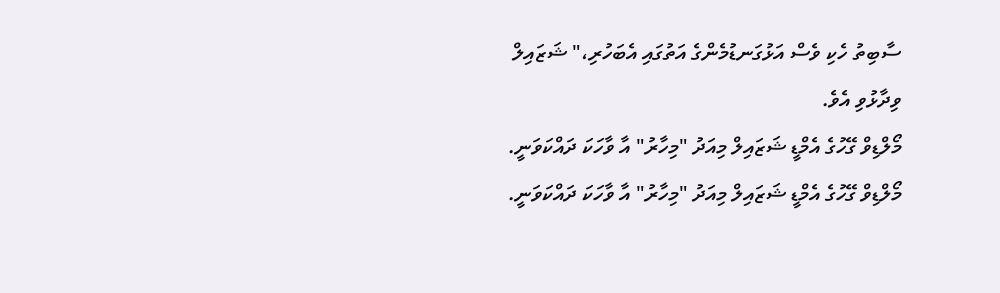ސާބިތު ހެކި ވެސް އަޅުގަނޑުމެންގެ އަތުގައި އެބަހުރި،" ޝަޒައިލް ވިދާޅުވި އެވެ.
މޯލްޑިވް ގޭހުގެ އެމްޑީ ޝަޒައިލް މިއަދު "މިހާރު" އާ ވާހަކަ ދައްކަވަނީ.
މޯލްޑިވް ގޭހުގެ އެމްޑީ ޝަޒައިލް މިއަދު "މިހާރު" އާ ވާހަކަ ދައްކަވަނީ.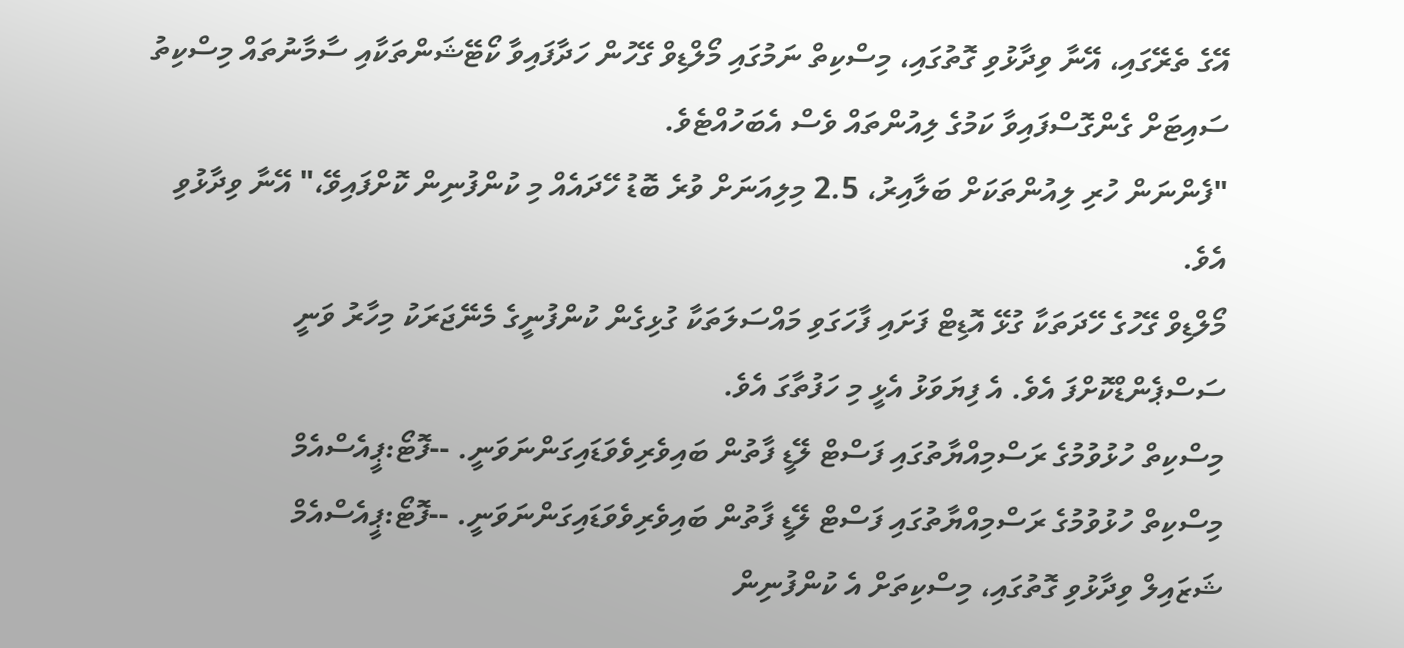އޭގެ ތެރޭގައި، އޭނާ ވިދާޅުވި ގޮތުގައި، މިސްކިތް ނަމުގައި މޯލްޑިވް ގޭހުން ހަދާފައިވާ ކޯޓޭޝަންތަކާއި ސާމާނުތައް މިސްކިތު ސައިޓަށް ގެންގޮސްފައިވާ ކަމުގެ ލިއުންތައް ވެސް އެބަހުއްޓެވެ.
"ފެންނަން ހުރި ލިއުންތަކަށް ބަލާއިރު، 2.5 މިލިއަނަށް ވުރެ ބޮޑު ހޭދައެއް މި ކުންފުނިން ކޮށްފައިވޭ،" އޭނާ ވިދާޅުވި އެވެ.
މޯލްޑިވް ގޭހުގެ ހޭދަތަކާ ގުޅޭ އޮޑިޓް ފަށައި ފާހަގަވި މައްސަލަތަކާ ގުޅިގެން ކުންފުނީގެ މެނޭޖަރަކު މިހާރު ވަނީ ސަސްޕެންޑްކޮށްފަ އެވެ. އެ ފިޔަވަޅު އެޅީ މި ހަފުތާގަ އެވެ.
މިސްކިތް ހުޅުވުމުގެ ރަސްމިއްޔާތުގައި ފަސްޓް ލޭޑީ ފާތުން ބައިވެރިވެވަޑައިގަންނަވަނީ. --ފޮޓޯ:ޕީއެސްއެމް
މިސްކިތް ހުޅުވުމުގެ ރަސްމިއްޔާތުގައި ފަސްޓް ލޭޑީ ފާތުން ބައިވެރިވެވަޑައިގަންނަވަނީ. --ފޮޓޯ:ޕީއެސްއެމް
ޝަޒައިލް ވިދާޅުވި ގޮތުގައި، މިސްކިތަށް އެ ކުންފުނިން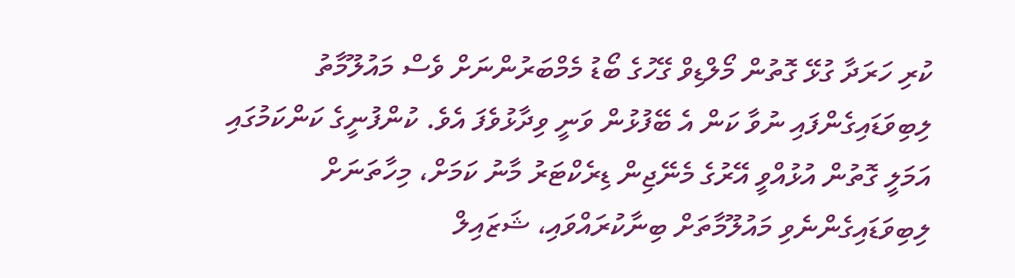ކުރި ހަރަދާ ގުޅޭ ގޮތުން މޯލްޑިވް ގޭހުގެ ބޯޑު މެމްބަރުންނަށް ވެސް މައުލޫމާތު ލިބިވަޑައިގެންފައި ނުވާ ކަން އެ ބޭފުޅުން ވަނީ ވިދާޅުވެފަ އެވެ. ކުންފުނީގެ ކަންކަމުގައި އަމަލީ ގޮތުން އުޅުއްވީ އޭރުގެ މެނޭޖިން ޑިރެކްޓަރު މާނު ކަމަށް، މިހާތަނަށް ލިބިވަޑައިގެންނެވި މައުލޫމާތަށް ބިނާކުރައްވައި، ޝަޒައިލް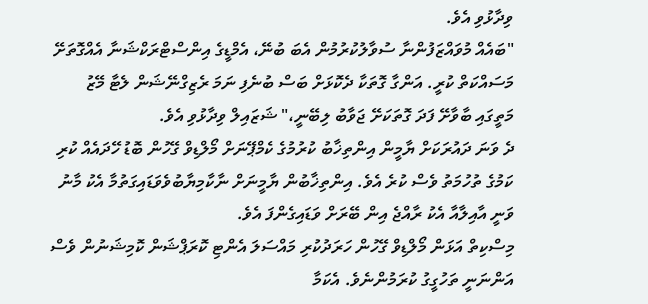ވިދާޅުވި އެވެ.
"ބައެއް މުވައްޒަފުންނާ ސުވާލުކުރުމުން އެބަ ބުނޭ، އެމްޑީގެ އިންސްޓްރަކްޝަނާ އެއްގޮތަށޭ މަސައްކަތް ކުރީ. އަންގާ ގޮތަކާ ދެކޮޅަށް ބަސް ބުނެފި ނަމަ ރެޒިގްނޭޝަން ލެޓާ މޭޒު މަތީގައި ބާވާށޭ ފަދަ ގޮތަކަށޭ ޖަވާބު ލިބޭނީ،" ޝަޒައިލް ވިދާޅުވި އެވެ.
ދެ ވަނަ ދައުރަކަށް ޔާމީން އިންތިޚާބު ކުރުމުގެ ކެމްޕޭނަށް މޯލްޑިވް ގޭހުން ބޮޑު ހޭދައެއް ކުރި ކަމުގެ ތުހުމަތު ވެސް ކުރެ އެވެ. އިންތިޚާބުން ޔާމީނަށް ނާކާމިޔާބުވެވަޑައިގަތުމާ އެކު މާނު ވަނީ އާއިލާއާ އެކު ރާއްޖެ އިން ބޭރަށް ވަޑައިގެންފަ އެވެ.
މިސްކިތް އަޅަން މޯލްޑިވް ގޭހުން ހަރަދުކުރި މައްސަލަ އެންޓި ކޮރަޕްޝަން ކޮމިޝަނުން ވެސް އަންނަނީ ތަހުގީގު ކުރަމުންނެވެ. އެކަމާ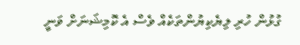ގުޅުން ހުރި ލިޔެކިޔުންތަކެއް ވެސް އެ ކޮމިޝަނަށް ވަނީ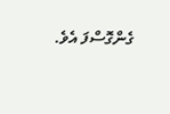ގެންގޮސްފަ އެވެ.